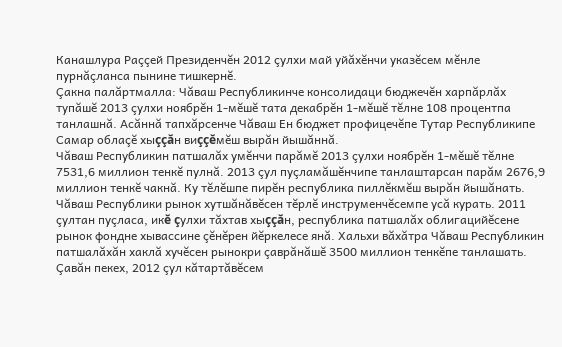Канашлура Раççей Президенчĕн 2012 çулхи май уйăхĕнчи указĕсем мĕнле пурнăçланса пынине тишкернĕ.
Çакна палăртмалла: Чăваш Республикинче консолидаци бюджечĕн харпăрлăх тупăшĕ 2013 çулхи ноябрĕн 1-мĕшĕ тата декабрĕн 1-мĕшĕ тĕлне 108 процентпа танлашнă. Асăннă тапхăрсенче Чăваш Ен бюджет профицечĕпе Тутар Республикипе Самар облаçĕ хыççăн виççĕмĕш вырăн йышăннă.
Чăваш Республикин патшалăх умĕнчи парăмĕ 2013 çулхи ноябрĕн 1-мĕшĕ тĕлне 7531,6 миллион тенкĕ пулнă. 2013 çул пуçламăшĕнчипе танлаштарсан парăм 2676,9 миллион тенкĕ чакнă. Ку тĕлĕшпе пирĕн республика пиллĕкмĕш вырăн йышăнать.
Чăваш Республики рынок хутшăнăвĕсен тĕрлĕ инструменчĕсемпе усă курать. 2011 çултан пуçласа, икĕ çулхи тăхтав хыççăн, республика патшалăх облигацийĕсене рынок фондне хывассине çĕнĕрен йĕркелесе янă. Хальхи вăхăтра Чăваш Республикин патшалăхăн хаклă хучĕсен рынокри çаврăнăшĕ 3500 миллион тенкĕпе танлашать.
Çавăн пекех, 2012 çул кăтартăвĕсем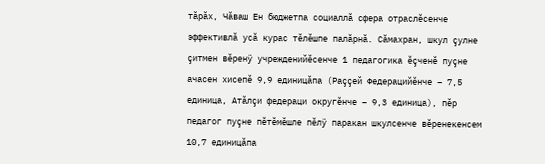тăрăх, Чăваш Ен бюджетпа социаллă сфера отраслĕсенче эффективлă усă курас тĕлĕшпе палăрнă. Сăмахран, шкул çулне çитмен вĕренÿ учрежденийĕсенче 1 педагогика ĕçченĕ пуçне ачасен хисепĕ 9,9 единицăпа (Раççей Федерацийĕнче – 7,5 единица, Атăлçи федераци округĕнче – 9,3 единица), пĕр педагог пуçне пĕтĕмĕшле пĕлÿ паракан шкулсенче вĕренекенсем 10,7 единицăпа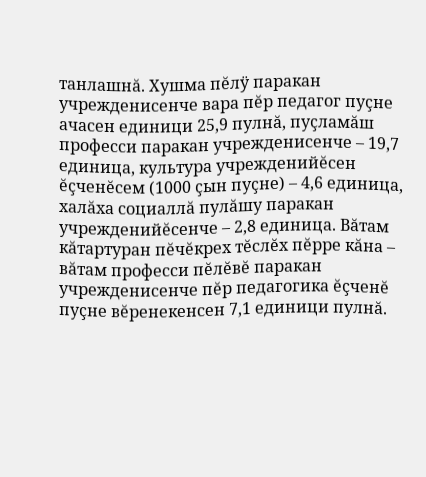танлашнă. Хушма пĕлÿ паракан учрежденисенче вара пĕр педагог пуçне ачасен единици 25,9 пулнă, пуçламăш професси паракан учрежденисенче – 19,7 единица, культура учрежденийĕсен ĕçченĕсем (1000 çын пуçне) – 4,6 единица, халăха социаллă пулăшу паракан учрежденийĕсенче – 2,8 единица. Вăтам кăтартуран пĕчĕкрех тĕслĕх пĕрре кăна – вăтам професси пĕлĕвĕ паракан учрежденисенче пĕр педагогика ĕçченĕ пуçне вĕренекенсен 7,1 единици пулнă.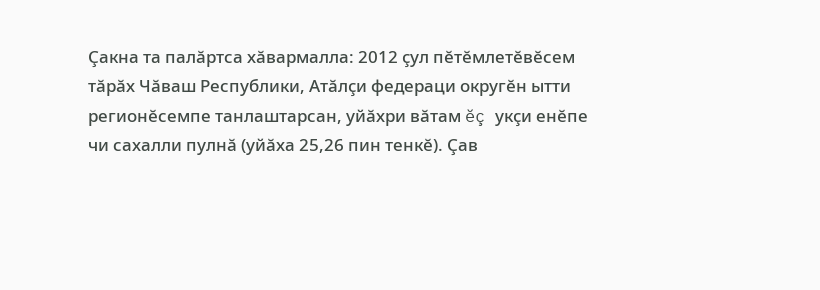Çакна та палăртса хăвармалла: 2012 çул пĕтĕмлетĕвĕсем тăрăх Чăваш Республики, Атăлçи федераци округĕн ытти регионĕсемпе танлаштарсан, уйăхри вăтам ĕç укçи енĕпе чи сахалли пулнă (уйăха 25,26 пин тенкĕ). Çав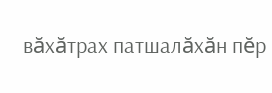вăхăтрах патшалăхăн пĕр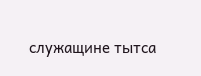служащине тытса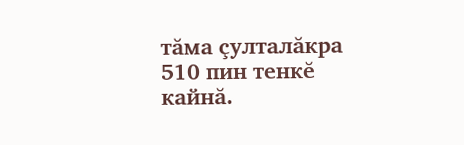тăма çулталăкра 510 пин тенкĕ кайнă.